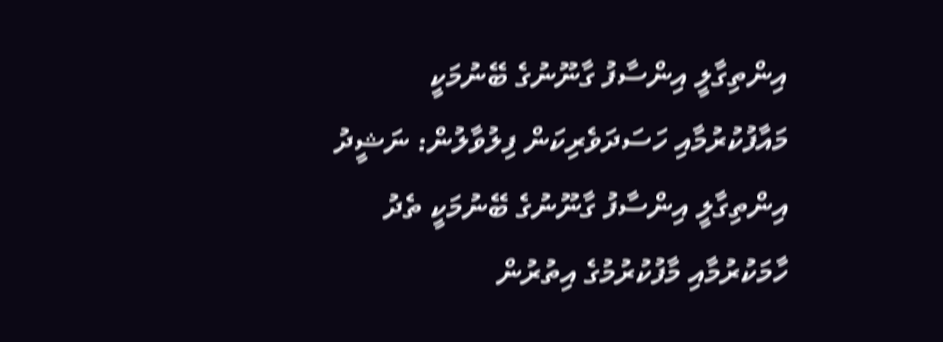އިންތިގާލީ އިންސާފު ގާނޫނުގެ ބޭނުމަކީ މައާފުކުރުމާއި ހަސަދަވެރިކަން ފިލުވާލުން: ނަޝީދު
އިންތިގާލީ އިންސާފު ގާނޫނުގެ ބޭނުމަކީ ތެދު ހާމަކުރުމާއި މާފުކުރުމުގެ އިތުރުން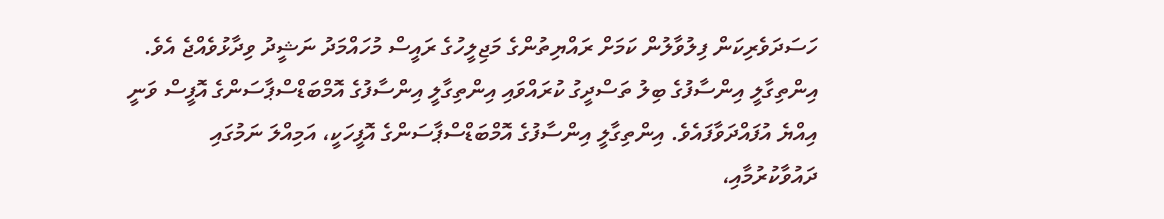ހަސަދަވެރިކަން ފިލުވާލުން ކަމަށް ރައްޔިތުންގެ މަޖިލީހުގެ ރައީސް މުހައްމަދު ނަޝީދު ވިދާޅުވެއްޖެ އެވެ. އިންތިގާލީ އިންސާފުގެ ބިލު ތަސްދީގު ކުރައްވައި އިންތިގާލީ އިންސާފުގެ އޮމްބަޑްސްޕާސަންގެ އޮފީސް ވަނީ އިއްޔެ އުފައްދަވާފައެވެ. އިންތިގާލީ އިންސާފުގެ އޮމްބަޑްސްޕާސަންގެ އޮފީހަކީ، އަމިއްލަ ނަމުގައި ދައުވާކުރުމާއި،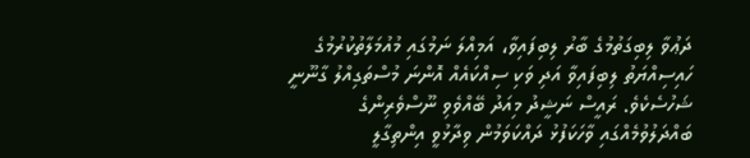ދަޢުވާ ލިބިގަތުމުގެ ބާރު ލިބިފައިވާ، އަމިއްލަ ނަމުގައި މުއުމަލާތުކުރުމުގެ ހައިސިއްޔަތު ލިބިފައިވާ އަދި ވަކި ސިއްކައެއް އޮންނަ މުސްތަގިއްލު ގާނޫނީ ޝަހުސެކެވެ. ރައީސް ނަޝީދު މިއަދު ބޭއްވެވި ނޫސްވެރިންގެ ބައްދަލުވުމެއްގައި ވާހަކަފުޅު ދައްކަވަމުން ވިދާޅުވީ އިންތިގާލީ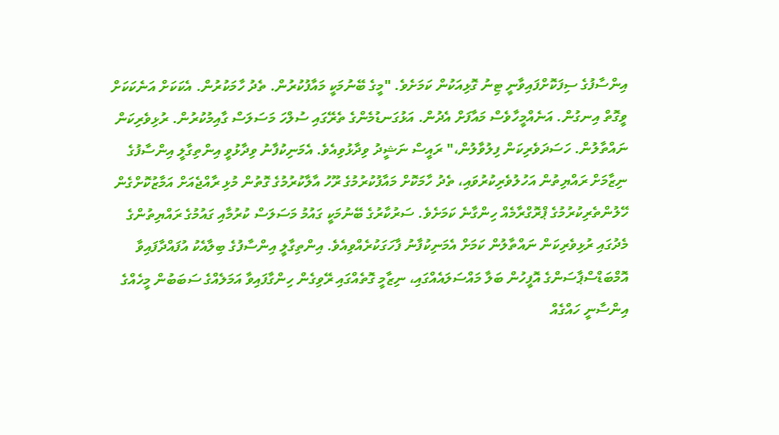އިންސާފުގެ ސިފަކޮށްފައިވާނީ ޓިނު ގޮޅިއަކުން ކަމަށެވެ. "މީގެ ބޭނުމަކީ މައާފުކުރުން. ތެދު ހާމަކުރުން. އެކަކަށް އަނެކަކަށް ވީގޮތް އިނގުން. އަނެއްމީހާވެސް މައާފަށް އެދުން. އަޅުގަނޑުމެންގެ ތެރޭގައި ސުލްހަ މަސަލަސް ގާއިމުކުރުން. ރުޅިވެރިކަން ނައްތާލުން. ހަސަދަވެރިކަން ފިލުވާލުން،" ރައީސް ނަޝީދު ވިދާޅުވިއެވެ. އެމަނިކުފާނު ވިދާޅުވީ އިންތިގާލީ އިންސާފުގެ ނިޒާމަށް ރައްޔިތުން އަހުލުވެރިކުރުވައި، ތެދު ހާމަކޮށް މައާފުކުރުމުގެ ރޫހު އާލާކުރުމުގެ ގޮތުން މުޅި ރާއްޖެއަށް އަމާޒުކޮށްގެން ހޭލުންތެރިކުރުމުގެ ޕްރޮގްރާމެއް ހިންގާނެ ކަމަށެވެ. ސަރުކާރުގެ ބޭނުމަކީ ގައުމު މަސަލަސް ކުރުމާއި ގައުމުގެ ރައްޔިތުންގެ މެދުގައި ރުޅިވެރިކަން ނައްތާލުން ކަމަށް އެމަނިކުފާނު ފާހަގަކުރެއްވިއެވެ. އިންތިގާލީ އިންސާފުގެ ބިލާއެކު އުފައްދާފައިވާ އޮމްބަޑްސްޕާސަންގެ އޮފީހުން ބަލާ މައްސަލައެއްގައި، ނިޒާމީ ގޮތެއްގައި ރޭވިގެން ހިންގާފައިވާ އަމަލެއްގެ ސަބަބުން މީހެއްގެ އިންސާނީ ހައްގެއް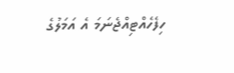ހިފެހެއްޓިއްޖެނަމަ އެ އަމަލުގެ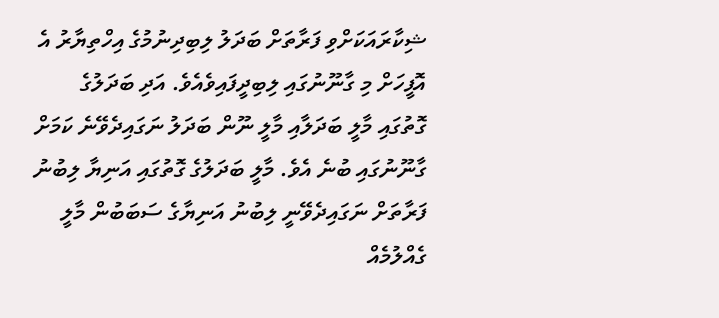ޝިކާރައަކަށްވި ފަރާތަށް ބަދަލު ލިބިދިނުމުގެ އިހްތިޔާރު އެ އޮފީހަށް މި ގާނޫނުގައި ލިބިދީފައިވެއެވެ. އަދި ބަދަލުގެ ގޮތުގައި މާލީ ބަދަލާއި މާލީ ނޫން ބަދަލު ނަގައިދެވޭނެ ކަމަށް ގާނޫނުގައި ބުނެ އެވެ. މާލީ ބަދަލުގެ ގޮތުގައި އަނިޔާ ލިބުނު ފަރާތަށް ނަގައިދެވޭނީ ލިބުނު އަނިޔާގެ ސަބަބުން މާލީ ގެއްލުމެއް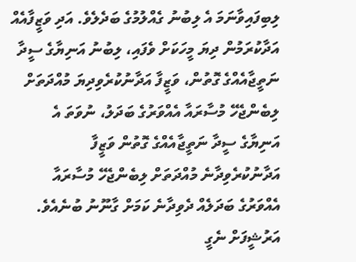ލިބިފައިވާނަމަ އެ ލިބުނު ގެއްލުމުގެ ބަދެލެވެ. އަދި ވަޒީފާއެއް އަދާކުރަމުން ދިޔަ މީހަކަށް ވެފައި، ލިބުނު އަނިޔާގެ ސީދާ ނަތީޖާއެއްގެ ގޮތުން، ވަޒީފާ އަދާނުކުރެވިދިޔަ މުއްދަތަށް ލިބެންޖެހޭ މުސާރައާ އެއްވަރުގެ ބަދަލު، ނުވަތަ އެ އަނިޔާގެ ސީދާ ނަތީޖާއެއްގެ ގޮތުން ވަޒީފާ އަދާނުކުރެވިދާނެ މުއްދަތަށް ލިބެންޖެހޭ މުސާރައާ އެއްވަރުގެ ބަދަލެއް ދެވިދާނެ ކަމަށް ގާނޫނު ބުނެއެވެ.
އަރުޝީފަށް ނެގީ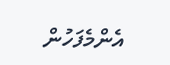އެންމެފަހުން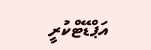އަޕްޑޭޓްކުރީ